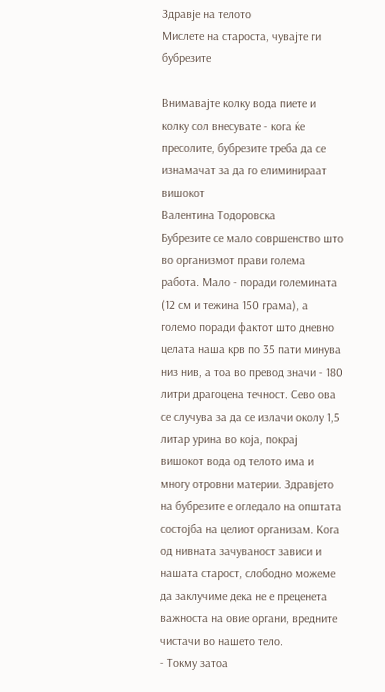Здравје на телото
Мислете на староста, чувајте ги бубрезите

Внимавајте колку вода пиете и колку сол внесувате - кога ќе пресолите, бубрезите треба да се изнамачат за да го елиминираат вишокот
Валентина Тодоровска
Бубрезите се мало совршенство што во организмот прави голема работа. Мало - поради големината (12 см и тежина 150 грама), а големо поради фактот што дневно целата наша крв по 35 пати минува низ нив, а тоа во превод значи - 180 литри драгоцена течност. Сево ова се случува за да се излачи околу 1,5 литар урина во која, покрај вишокот вода од телото има и многу отровни материи. Здравјето на бубрезите е огледало на општата состојба на целиот организам. Кога од нивната зачуваност зависи и нашата старост, слободно можеме да заклучиме дека не е преценета важноста на овие органи, вредните чистачи во нашето тело.
- Токму затоа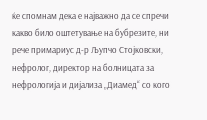ќе спомнам дека е најважно да се спречи какво било оштетување на бубрезите, ни рече примариус д-р Љупчо Стојковски, нефролог, директор на болницата за нефрологија и дијализа „Диамед“ со кого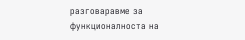разговаравме за функционалноста на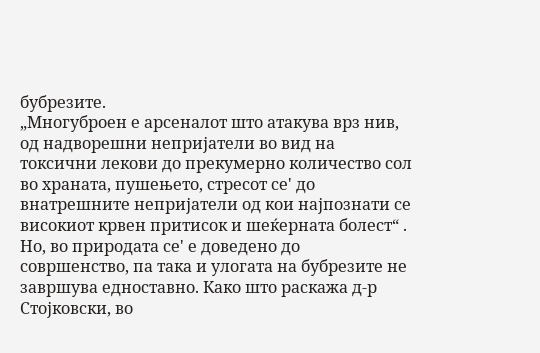бубрезите.
„Многуброен е арсеналот што атакува врз нив, од надворешни непријатели во вид на токсични лекови до прекумерно количество сол во храната, пушењето, стресот се' до внатрешните непријатели од кои најпознати се високиот крвен притисок и шеќерната болест“ .
Но, во природата се' е доведено до совршенство, па така и улогата на бубрезите не завршува едноставно. Како што раскажа д-р Стојковски, во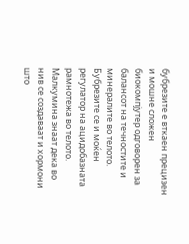бубрезите е вткаен прецизен и мошне сложен биокомпјутер одговорен за балансот на течностите и минералите во телото. Бубрезите се и моќен регулатор на ацидобазната рамнотежа во телото. Малкумина знаат дека во нив се создаваат и хормони што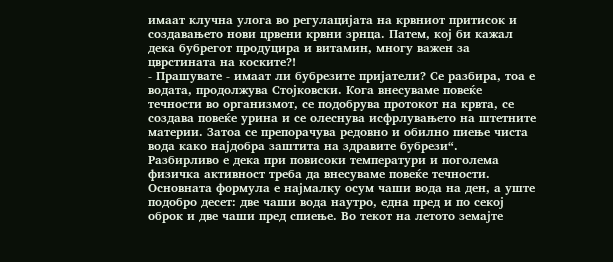имаат клучна улога во регулацијата на крвниот притисок и создавањето нови црвени крвни зрнца. Патем, кој би кажал дека бубрегот продуцира и витамин, многу важен за цврстината на коските?!
- Прашувате - имаат ли бубрезите пријатели? Се разбира, тоа е водата, продолжува Стојковски. Кога внесуваме повеќе течности во организмот, се подобрува протокот на крвта, се создава повеќе урина и се олеснува исфрлувањето на штетните материи. Затоа се препорачува редовно и обилно пиење чиста вода како најдобра заштита на здравите бубрези“.
Разбирливо е дека при повисоки температури и поголема физичка активност треба да внесуваме повеќе течности. Основната формула е најмалку осум чаши вода на ден, а уште подобро десет: две чаши вода наутро, една пред и по секој оброк и две чаши пред спиење. Во текот на летото земајте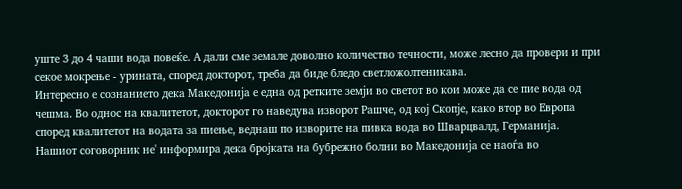уште 3 до 4 чаши вода повеќе. А дали сме земале доволно количество течности, може лесно да провери и при секое мокрење - урината, според докторот, треба да биде бледо светложолтеникава.
Интересно е сознанието дека Македонија е една од ретките земји во светот во кои може да се пие вода од чешма. Во однос на квалитетот, докторот го наведува изворот Рашче, од кој Скопје, како втор во Европа според квалитетот на водата за пиење, веднаш по изворите на пивка вода во Шварцвалд, Германија.
Нашиот соговорник не' информира дека бројката на бубрежно болни во Македонија се наоѓа во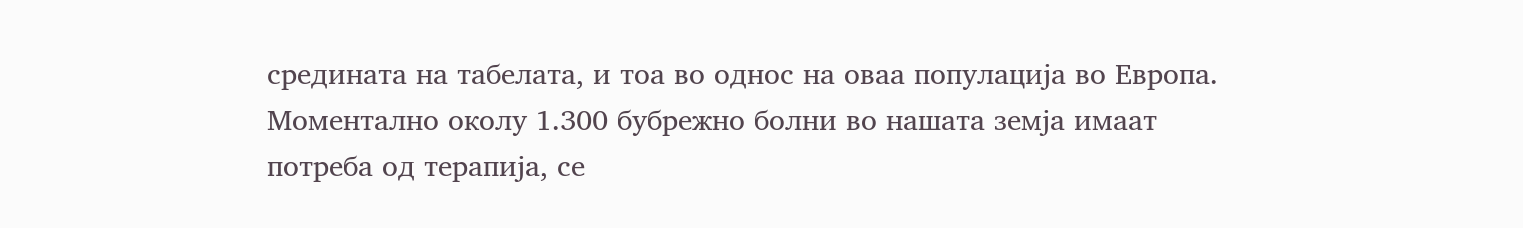средината на табелата, и тоа во однос на оваа популација во Европа. Моментално околу 1.300 бубрежно болни во нашата земја имаат потреба од терапија, се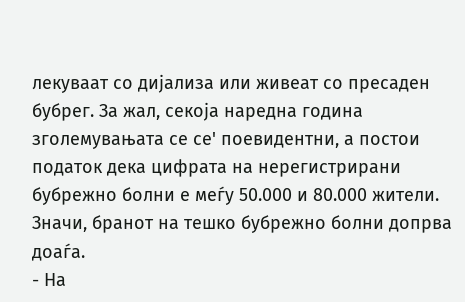лекуваат со дијализа или живеат со пресаден бубрег. За жал, секоја наредна година зголемувањата се се' поевидентни, а постои податок дека цифрата на нерегистрирани бубрежно болни е меѓу 50.000 и 80.000 жители. Значи, бранот на тешко бубрежно болни допрва доаѓа.
- На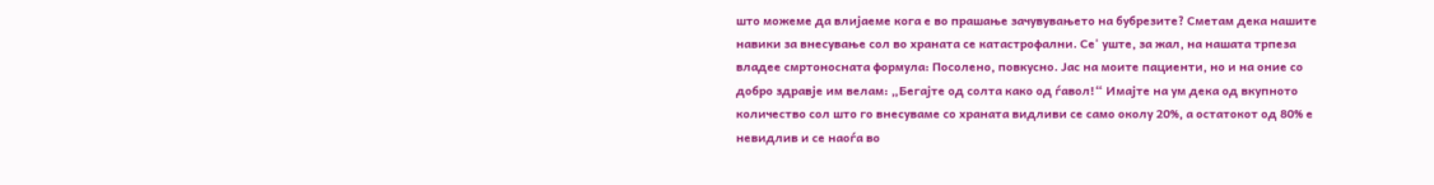што можеме да влијаеме кога е во прашање зачувувањето на бубрезите? Сметам дека нашите навики за внесување сол во храната се катастрофални. Се' уште, за жал, на нашата трпеза владее смртоносната формула: Посолено, повкусно. Јас на моите пациенти, но и на оние со добро здравје им велам: „Бегајте од солта како од ѓавол!“ Имајте на ум дека од вкупното количество сол што го внесуваме со храната видливи се само околу 20%, а остатокот од 80% е невидлив и се наоѓа во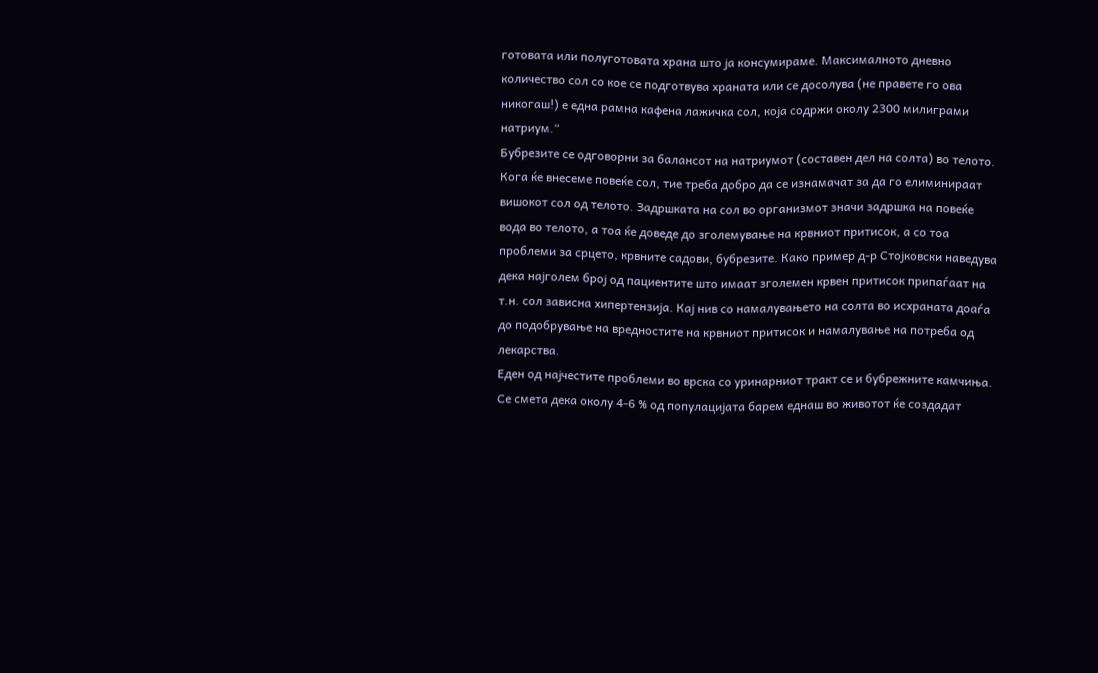готовата или полуготовата храна што ја консумираме. Максималното дневно количество сол со кое се подготвува храната или се досолува (не правете го ова никогаш!) е една рамна кафена лажичка сол, која содржи околу 2300 милиграми натриум.“
Бубрезите се одговорни за балансот на натриумот (составен дел на солта) во телото. Кога ќе внесеме повеќе сол, тие треба добро да се изнамачат за да го елиминираат вишокот сол од телото. Задршката на сол во организмот значи задршка на повеќе вода во телото, а тоа ќе доведе до зголемување на крвниот притисок, а со тоа проблеми за срцето, крвните садови, бубрезите. Како пример д-р Стојковски наведува дека најголем број од пациентите што имаат зголемен крвен притисок припаѓаат на т.н. сол зависна хипертензија. Кај нив со намалувањето на солта во исхраната доаѓа до подобрување на вредностите на крвниот притисок и намалување на потреба од лекарства.
Еден од најчестите проблеми во врска со уринарниот тракт се и бубрежните камчиња. Се смета дека околу 4-6 % од популацијата барем еднаш во животот ќе создадат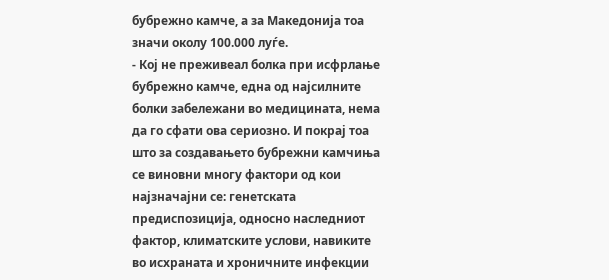бубрежно камче, а за Македонија тоа значи околу 100.000 луѓе.
- Кој не преживеал болка при исфрлање бубрежно камче, една од најсилните болки забележани во медицината, нема да го сфати ова сериозно. И покрај тоа што за создавањето бубрежни камчиња се виновни многу фактори од кои најзначајни се: генетската предиспозиција, односно наследниот фактор, климатските услови, навиките во исхраната и хроничните инфекции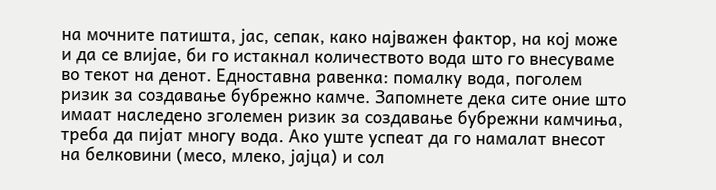на мочните патишта, јас, сепак, како најважен фактор, на кој може и да се влијае, би го истакнал количеството вода што го внесуваме во текот на денот. Едноставна равенка: помалку вода, поголем ризик за создавање бубрежно камче. Запомнете дека сите оние што имаат наследено зголемен ризик за создавање бубрежни камчиња, треба да пијат многу вода. Ако уште успеат да го намалат внесот на белковини (месо, млеко, јајца) и сол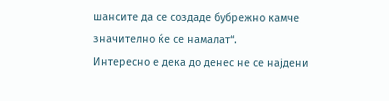шансите да се создаде бубрежно камче значително ќе се намалат“.
Интересно е дека до денес не се најдени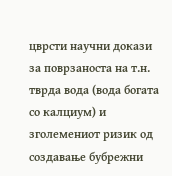цврсти научни докази за поврзаноста на т.н. тврда вода (вода богата со калциум) и зголемениот ризик од создавање бубрежни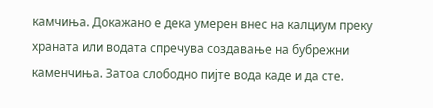камчиња. Докажано е дека умерен внес на калциум преку храната или водата спречува создавање на бубрежни каменчиња. Затоа слободно пијте вода каде и да сте.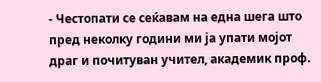- Честопати се сеќавам на една шега што пред неколку години ми ја упати мојот драг и почитуван учител, академик проф.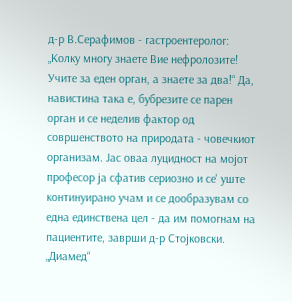д-р В.Серафимов - гастроентеролог: „Колку многу знаете Вие нефролозите! Учите за еден орган, а знаете за два!“ Да, навистина така е, бубрезите се парен орган и се неделив фактор од совршенството на природата - човечкиот организам. Јас оваа луцидност на мојот професор ја сфатив сериозно и се' уште континуирано учам и се дообразувам со една единствена цел - да им помогнам на пациентите, заврши д-р Стојковски.
„Диамед“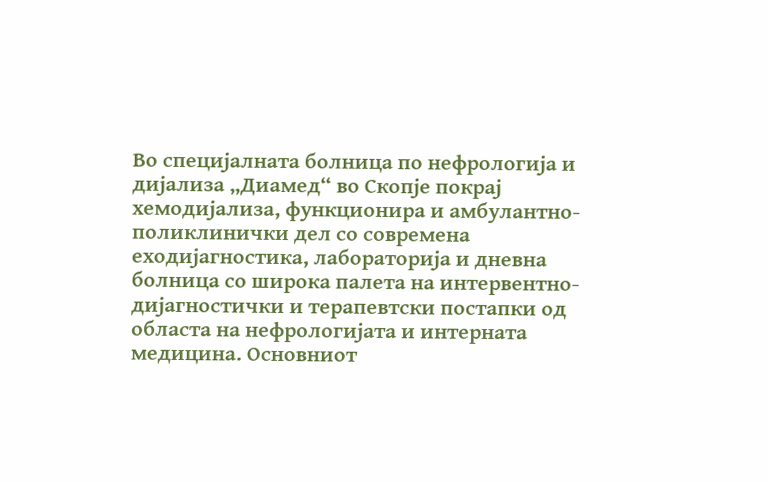Во специјалната болница по нефрологија и дијализа „Диамед“ во Скопје покрај хемодијализа, функционира и амбулантно-поликлинички дел со современа еходијагностика, лабораторија и дневна болница со широка палета на интервентно-дијагностички и терапевтски постапки од областа на нефрологијата и интерната медицина. Основниот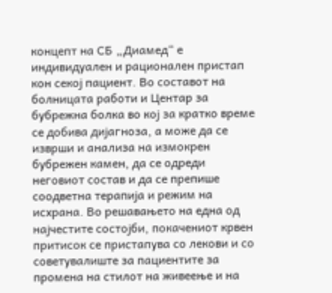концепт на СБ „Диамед“ е индивидуален и рационален пристап кон секој пациент. Во составот на болницата работи и Центар за бубрежна болка во кој за кратко време се добива дијагноза, а може да се изврши и анализа на измокрен бубрежен камен, да се одреди неговиот состав и да се препише соодветна терапија и режим на исхрана. Во решавањето на една од најчестите состојби, покачениот крвен притисок се пристапува со лекови и со советувалиште за пациентите за промена на стилот на живеење и на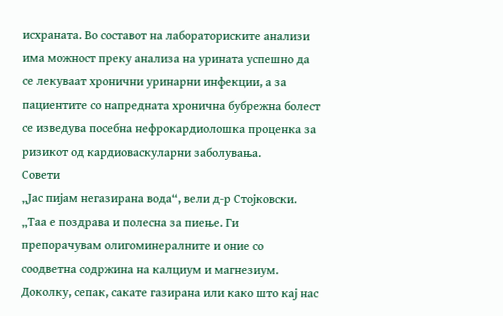исхраната. Во составот на лабораториските анализи има можност преку анализа на урината успешно да се лекуваат хронични уринарни инфекции, а за пациентите со напредната хронична бубрежна болест се изведува посебна нефрокардиолошка проценка за ризикот од кардиоваскуларни заболувања.
Совети
„Јас пијам негазирана вода“, вели д-р Стојковски. „Таа е поздрава и полесна за пиење. Ги препорачувам олигоминералните и оние со соодветна содржина на калциум и магнезиум. Доколку, сепак, сакате газирана или како што кај нас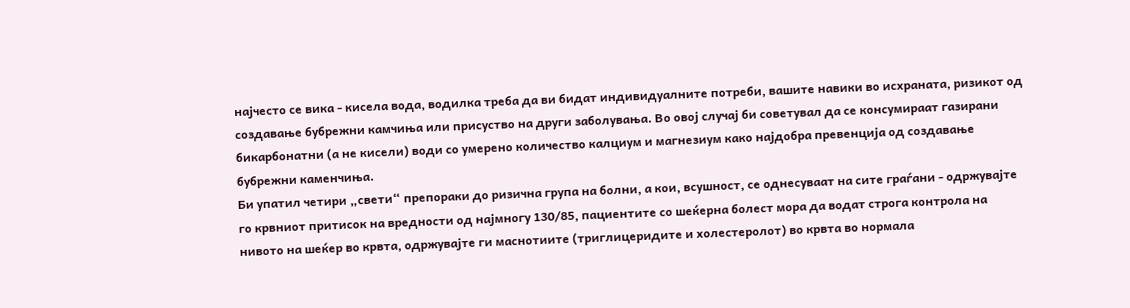најчесто се вика - кисела вода, водилка треба да ви бидат индивидуалните потреби, вашите навики во исхраната, ризикот од создавање бубрежни камчиња или присуство на други заболувања. Во овој случај би советувал да се консумираат газирани бикарбонатни (а не кисели) води со умерено количество калциум и магнезиум како најдобра превенција од создавање бубрежни каменчиња.
Би упатил четири „свети“ препораки до ризична група на болни, а кои, всушност, се однесуваат на сите граѓани - одржувајте го крвниот притисок на вредности од најмногу 130/85, пациентите со шеќерна болест мора да водат строга контрола на нивото на шеќер во крвта, одржувајте ги маснотиите (триглицеридите и холестеролот) во крвта во нормала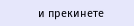и прекинете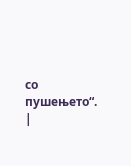со пушењето“. |